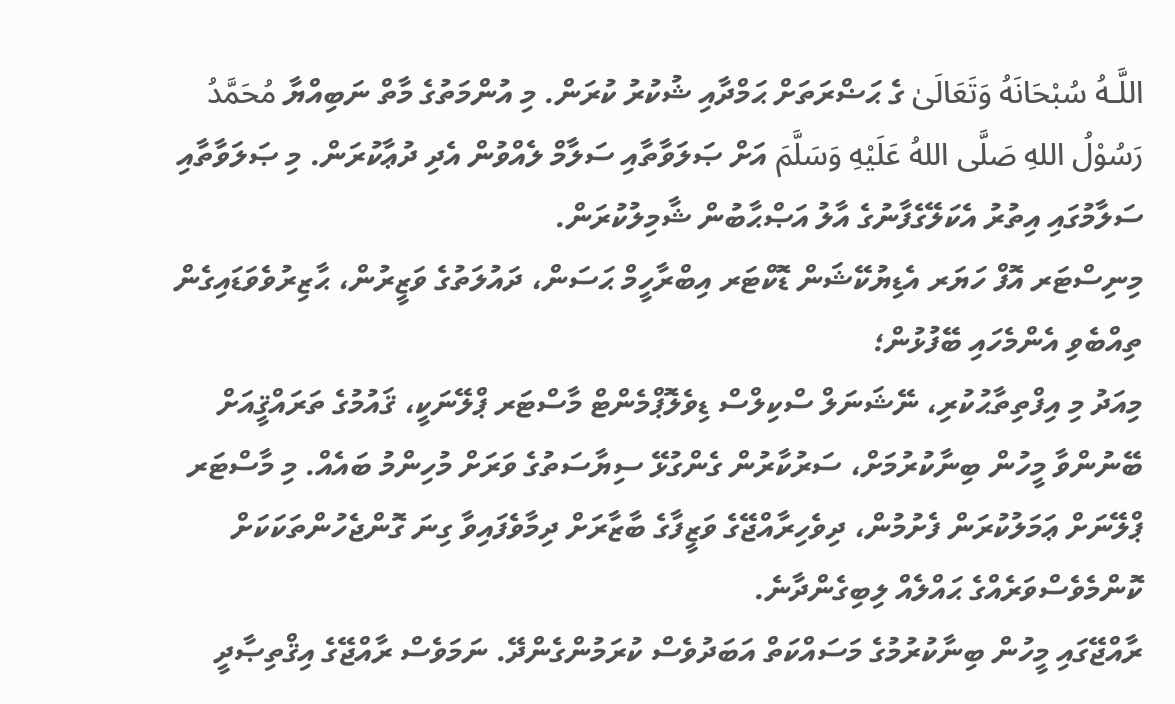اللَّـهُ سُبْحَانَهُ وَتَعَالَىٰ ގެ ޙަޟްރަތަށް ޙަމްދާއި ޝުކުރު ކުރަން. މި އުންމަތުގެ މާތް ނަބިއްޔާ مُحَمَّدُ رَسُوْلُ اللهِ صَلَّى اللهُ عَلَيْهِ وَسَلَّمَ އަށް ޞަލަވާތާއި ސަލާމް ލެއްވުން އެދި ދުޢާކުރަން. މި ޞަލަވާތާއި ސަލާމުގައި އިތުރު އެކަލޭގެފާނުގެ އާލު އަޞްޙާބުން ޝާމިލުކުރަން.
މިނިސްޓަރ އޮފް ހަޔަރ އެޑިޔުކޭޝަން ޑޮކްޓަރ އިބްރާހީމް ޙަސަން، ދައުލަތުގެ ވަޒީރުން، ޙާޒިރުވެވަޑައިގެން ތިއްބެވި އެންމެހައި ބޭފުޅުން؛
މިއަދު މި އިފްތިތާޙުކުރި، ނޭޝަނަލް ސްކިލްސް ޑިވެލޮޕްމެންޓް މާސްޓަރ ޕްލޭނަކީ، ޤައުމުގެ ތަރައްޤީއަށް ބޭނުންވާ މީހުން ބިނާކުރުމަށް، ސަރުކާރުން ގެންގުޅޭ ސިޔާސަތުގެ ވަރަށް މުހިންމު ބައެއް. މި މާސްޓަރ ޕްލޭނަށް ޢަމަލުކުރަން ފެށުމުން، ދިވެހިރާއްޖޭގެ ވަޒީފާގެ ބާޒާރަށް ދިމާވެފައިވާ ގިނަ ގޮންޖެހުންތަކަކަށް ކޮންމެވެސްވަރެއްގެ ޙައްލެއް ލިބިގެންދާނެ.
ރާއްޖޭގައި މީހުން ބިނާކުރުމުގެ މަސައްކަތް އަބަދުވެސް ކުރަމުންގެންދޭ. ނަމަވެސް ރާއްޖޭގެ އިޤްތިޞާދީ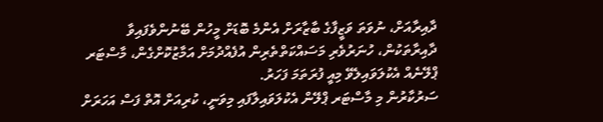ދާއިރާއަށް، ނުވަތަ ވަޒީފާގެ ބާޒާރަށް އެންމެ ބޮޑަށް މީހުން ބޭނުންވެފައިވާ ދާއިރާތަކުން، ހުނަރުވެރި މަސައްކަތްތެރިން އުފެއްދުމަށް އަމާޒުކޮށްގެން، މާސްޓަރ ޕްލޭނެއް އެކުލަވައިލެވޭ މިއީ ފުރަތަމަ ފަހަރު.
ސަރުކާރުން މި މާސްޓަރ ޕްލޭން އެކުލަވައިލާފައި މިވަނީ، ކުރިއަށް އޮތް ފަސް އަހަރަށް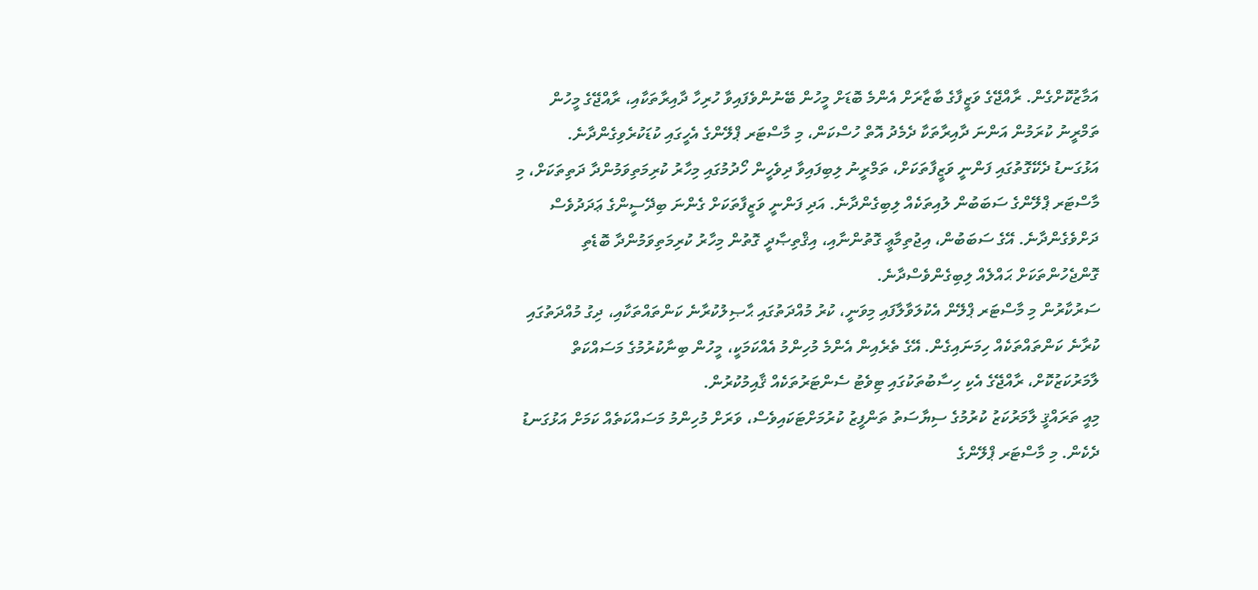އަމާޒުކޮށްގެން. ރާއްޖޭގެ ވަޒީފާގެ ބާޒާރަށް އެންމެ ބޮޑަށް މީހުން ބޭނުންވެފައިވާ ހުރިހާ ދާއިރާތަކާއި، ރާއްޖޭގެ މީހުން ތަމްރީނު ކުރަމުން އަންނަ ދާއިރާތަކާ ދެމެދު އޮތް ހުސްކަން، މި މާސްޓަރ ޕްލޭންގެ އެހީގައި ކުޑަކުރެވިގެންދާނެ.
އަޅުގަނޑު ދެކޭގޮތުގައި ފަންނީ ވަޒީފާތަކަށް، ތަމްރީނު ލިބިފައިވާ ދިވެހީން ހޯދުމުގައި މިހާރު ކުރިމަތިވަމުންދާ ދަތިތަކަށް، މި މާސްޓަރ ޕްލޭންގެ ސަބަބުން ލުއިތަކެއް ލިބިގެންދާނެ. އަދި ފަންނީ ވަޒީފާތަކަށް ގެންނަ ބިދޭސީންގެ ޢަދަދުވެސް ދަށްވެގެންދާނެ. އޭގެ ސަބަބުން، އިޖުތިމާޢީ ގޮތުންނާއި، އިޤްތިޞާދީ ގޮތުން މިހާރު ކުރިމަތިވަމުންދާ ބޮޑެތި ގޮންޖެހުންތަކަށް ޙައްލެއް ލިބިގެންވެސްދާނެ.
ސަރުކާރުން މި މާސްޓަރ ޕްލޭން އެކުލަވާލާފައި މިވަނީ، ކުރު މުއްދަތުގައި ޙާޞިލުކުރާނެ ކަންތައްތަކާއި، ދިގު މުއްދަތުގައި ކުރާނެ ކަންތައްތަކެއް ހިމަނައިގެން. އޭގެ ތެރެއިން އެންމެ މުހިންމު އެއްކަމަކީ، މީހުން ބިނާކުރުމުގެ މަސައްކަތް ލާމަރުކަޒުކޮށް، ރާއްޖޭގެ އެކި ހިސާބުތަކުގައި ޓިވެޓު ސެންޓަރުތަކެއް ޤާއިމުކުރުން.
މިއީ ތަރައްޤީ ލާމަރުކަޒު ކުރުމުގެ ސިޔާސަތު ތަންފީޒު ކުރުމަށްޓަކައިވެސް، ވަރަށް މުހިންމު މަސައްކަތެއް ކަމަށް އަޅުގަނޑު ދެކެން. މި މާސްޓަރ ޕްލޭންގެ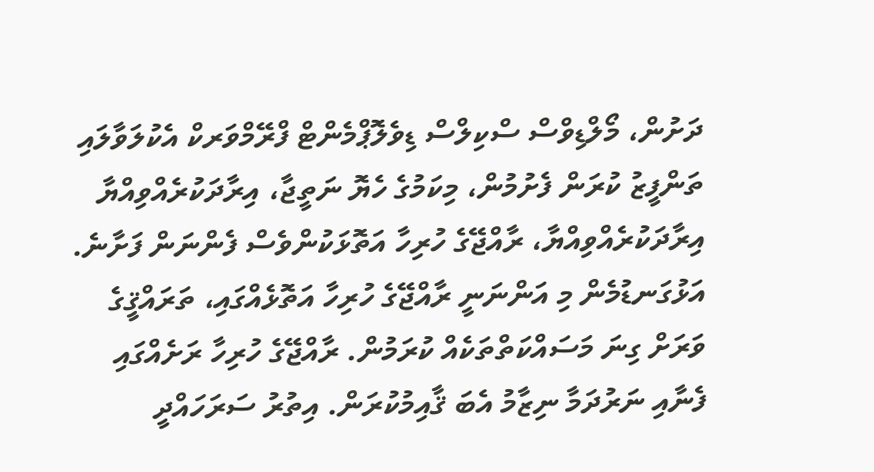ދަށުން، މޯލްޑިވްސް ސްކިލްސް ޑިވެލޮޕްމެންޓް ފްރޭމްވަރކް އެކުލަވާލައި ތަންފީޒު ކުރަން ފެށުމުން، މިކަމުގެ ހެޔޮ ނަތީޖާ، އިރާދަކުރެއްވިއްޔާ އިރާދަކުރެއްވިއްޔާ، ރާއްޖޭގެ ހުރިހާ އަތޮޅަކުންވެސް ފެންނަން ފަށާނެ.
އަޅުގަނޑުމެން މި އަންނަނީ ރާއްޖޭގެ ހުރިހާ އަތޮޅެއްގައި، ތަރައްޤީގެ ވަރަށް ގިނަ މަސައްކަތްތަކެއް ކުރަމުން. ރާއްޖޭގެ ހުރިހާ ރަށެއްގައި ފެނާއި ނަރުދަމާ ނިޒާމު އެބަ ޤާއިމުކުރަން. އިތުރު ސަރަހައްދީ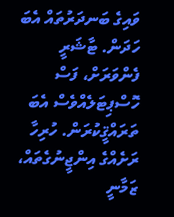ވައިގެ ބަނދަރުތައް އެބަ ހަދަން. ޓާޝަރީ ފެންވަރަށް، ފަސް ހޮސްޕިޓަލެއްވެސް އެބަ ތަރައްޤީކުރަން. ހުރިހާ ރަށެއްގެ އިންޖީނުގެތައް، ޒަމާނީ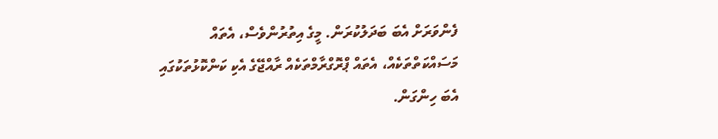ފެންވަރަށް އެބަ ބަދަލުކުރަން. މީގެ އިތުރުންވެސް، އެތައް މަސައްކަތްތަކެއް، އެތައް ޕްރޮގްރާމްތަކެއް ރާއްޖޭގެ އެކި ކަންކޮޅުތަކުގައި އެބަ ހިންގަން.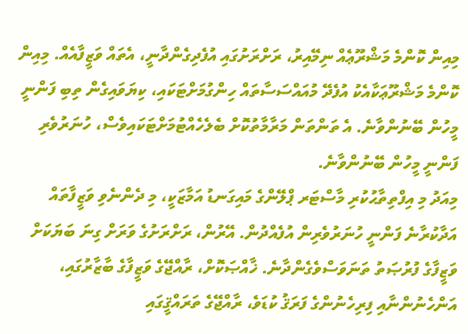މިއިން ކޮންމެ މަޝްރޫޢެއް ނިމޭއިރު، ރަށްރަށުގައި އުފެދިގެންދާނީ، އެތައް ވަޒީފާއެއް. މިއިން ކޮންމެ މަޝްރޫޢަކާއެކު އުފެދޭ މުއައްސަސާތައް ހިންގުމަށްޓަކައި، ކިޔަވައިގެން ތިބި ފަންނީ މީހުން ބޭނުންވާނެ. އެ ތަންތަން މަރާމާތުކޮށް ބެލެހެއްޓުމަށްޓަކައިވެސް، ހުނަރުވެރި ފަންނީ މީހުން ބޭނުންވާނެ.
މިއަދު މި އިފްތިތާޙުކުރި މާސްޓަރ ޕްލޭންގެ މައިގަނޑު އަމާޒަކީ، މި ދެންނެވި ވަޒީފާތައް އަދާކުރާނެ ފަންނީ ހުނަރުވެރިން އުފެއްދުން. އޭރުން، ރަށްރަށުގެ ވަރަށް ގިނަ ބަޔަކަށް ވަޒީފާގެ ފުރުޞަތު ތަނަވަސްވެގެންދާނެ. ޚާއްޞަކޮށް، ރާއްޖޭގެ ވަޒީފާގެ ބާޒާރުގައި، އަންހެނުންނާއި ފިރިހެނުންގެ ފަރަޤު ކުޑަވެ، ރާއްޖޭގެ ތަރައްޤީގައި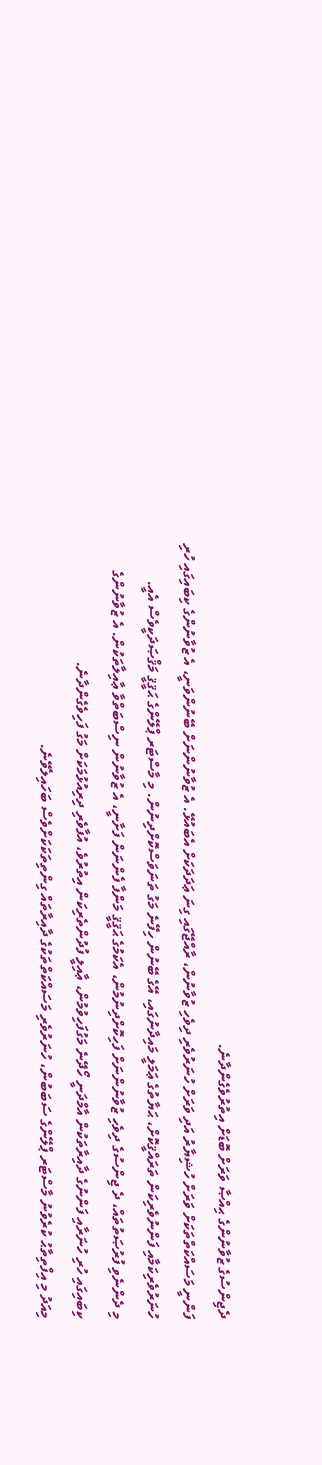ދެޖިންސުގެ ޒުވާނުންގެ ޙިއްޞާ ވަރަށް ބޮޑަށް އިތުރުވެގެންދާނެ.
ފަންނީ މަސައްކަތްތަކަށް ވަރަށް ހުޝިޔާރު އަދި ވަރަށް ހުނަރުވެރި ދިވެހި ޒުވާނުން، ރާއްޖޭގައި ގިނަ ޢަދަދަކަށް އެބައުޅޭ. އެ ޒުވާނުންނަށް ބޭނުންވަނީ، އެ ޒުވާނުންގެ ކިބައިގައި ހުރި ހުނަރުވެރިކަމާއި ފަންނުވެރިކަން ތަރައްޤީކޮށް، ޙަޔާތުގެ ޢަމަލީ މައިދާނުގައި، އޭގެ ބޭނުން ހިފޭނެ މަގު ތަނަވަސްކޮށްދިނުން. މި މާސްޓަރ ޕްލޭންގެ ޙަޤީޤީ މަޤްޞަދަކީވެސް އެއީ.
މި ދެންނެވި ފުރުޞަތުތައް، ދެ ޖިންސުގެ ދިވެހި ޒުވާނުންނަށް ފަހިކޮށްދިނުމުން، އެކަމުގެ ޙަޤީޤީ މަންފާ ފެންނަން ފަށާނީ، އެ ޒުވާނުން ނިސްބަތްވާ ޢާއިލާތަކުން. އެ ޒުވާނުންގެ ކިބައިގައި ހުރި ހުނަރާއި ފަންނުގެ ދާއިރާތަކުން އާމްދަނީ ހޯދޭނެ މަގުފަހިވުމުން، ޢާއިލީ ފުދުންތެރިކަން އިތުރުވެ، އުފާވެރި ދިރިއުޅުމަކަށް މަގު ފަހިވެގެންދާނެ.
މިއަދު މި އިފްތިތާޙު ކުރެވުނު މާސްޓަރ ޕްލޭންގެ ސަބަބުން، ހުނަރުވެރި މަސައްކަތްތަކުގެ ދާއިރާތައް ގިންތިތަކަކަށްވެސް ބަހައިލެވޭނެ.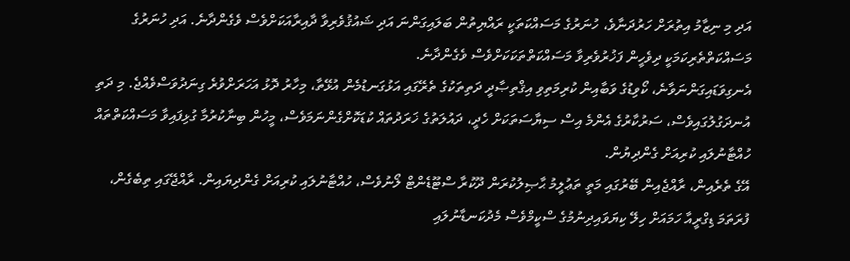އަދި މި ނިޒާމު އިތުރަށް ހަރުދަނާވެ، ހުނަރުގެ މަސައްކަތަކީ ރައްޔިތުން ބަލައިގަންނަ އަދި ޝައުޤުވެރިވާ ދާއިރާއަކަށްވެސް ވެގެންދާނެ. އަދި ހުނަރުގެ މަސައްކަތްތެރިކަމަކީ ދިވެހީން ފަޚުރުވެރިވާ މަސައްކަތްތަކަކަށްވެސް ވެގެންދާނެ.
އެނގިވަޑައިގަންނަވާނެ، ކޯވިޑުގެ ވަބާއިން ކުރިމަތިވި އިޤްތިޞާދީ ދަތިތަކުގެ ތެރޭގައި އަޅުގަނޑުމެން އުޅޭތާ، މިހާރު ދޮޅު އަހަރަށްވުރެ ގިނަދުވަސްވެއްޖެ. މި ދަތި އުނދަގުލުގައިވެސް، ސަރުކާރުގެ އެންމެ އިސް ސިޔާސަތަކަށް ހެދީ، ދައުލަތުގެ ޚަރަދުތައް ކުޑަކޮށްގެންނަމަވެސް، މީހުން ބިނާކުރުމާ ގުޅިފައިވާ މަސައްކަތްތައް ހުއްޓާނުލައި ކުރިއަށް ގެންދިޔުން.
އޭގެ ތެރެއިން، ރާއްޖެއިން ބޭރުގައި މަތީ ތަޢުލީމު ޙާޞިލުކުރަން ދޫކުރާ ސްޓޫޑެންޓް ލޯނުވެސް، ހުއްޓާނުލައި ކުރިއަށް ގެންދިޔައިން. ރާއްޖޭގައި ތިބެގެން، ފުރަތަމަ ޑިގްރީއާ ހަމައަށް ހިލޭ ކިޔަވައިދިނުމުގެ ސްކީމްވެސް މެދުކަނޑާނުލައި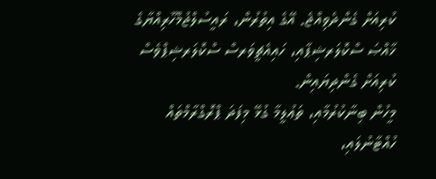ކުރިއަށް ގެންދެވިއްޖެ. އޭގެ އިތުރުން، ރައީސުލްޖުމްހޫރިއްޔާގެ ޚާއްޞަ ސްކޮލަރޝިޕާއި، ހައިއެޗީވަރސް ސްކޮލަރޝިޕްވެސް ކުރިއަށް ގެންދިޔައިން.
މީހުން ބިނާކުރުމާއި، ތަޢުލީމާ ގުޅޭ މިފަދަ ޕްރޮގްރާމްތައް ހުއްޓާނުލައި،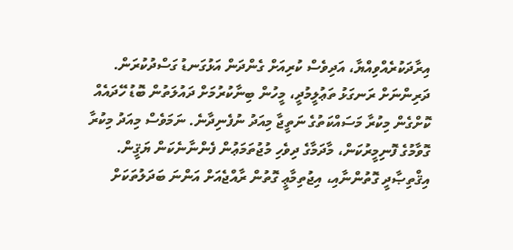އިރާދަކުރެއްވިއްޔާ، އަދިވެސް ކުރިއަށް ގެންދަން އަޅުގަނޑު ގަސްދުކުރަން. ދަރިންނަށް ރަނގަޅު ތަޢުލީމުދީ، މީހުން ބިނާކުރުމަށް ދައުލަތުން ބޮޑު ހޭދައެއް ކޮށްގެން މިކުރާ މަސައްކަތުގެ ނަތީޖާ މިއަދު ނުފެނިދާނެ. ނަމަވެސް މިއަދު މިކުރާ ގޮވާމުގެ ފޮނިމީރުކަން، މާދަމާގެ ދިވެހި މުޖުތަމަޢުން ފެންނާނެކަން ޔަޤީން.
އިޤްތިޞާދީ ގޮތުންނާއި، އިޖުތިމާޢީ ގޮތުން ރާއްޖެއަށް އަންނަ ބަދަލުތަކަށް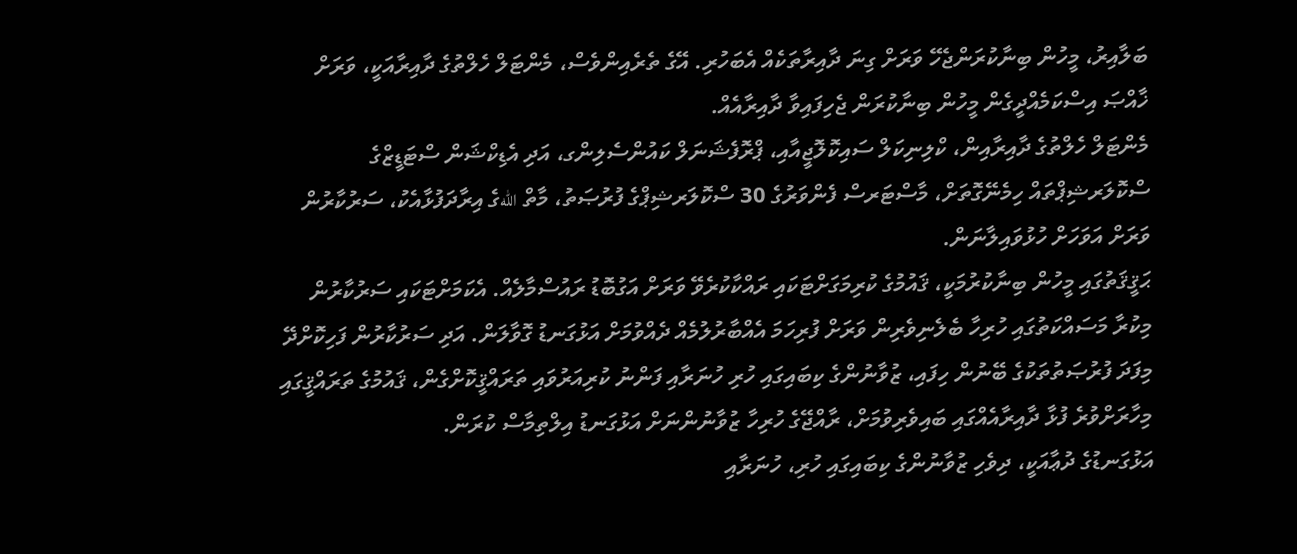ބަލާއިރު، މީހުން ބިނާކުރަންޖެހޭ ވަރަށް ގިނަ ދާއިރާތަކެއް އެބަހުރި. އޭގެ ތެރެއިންވެސް، މެންޓަލް ހެލްތުގެ ދާއިރާއަކީ، ވަރަށް ޚާއްޞަ އިސްކަމެއްދީގެން މީހުން ބިނާކުރަން ޖެހިފައިވާ ދާއިރާއެއް.
މެންޓަލް ހެލްތުގެ ދާއިރާއިން، ކްލިނިކަލް ސައިކޮލޮޖީއާއި، ޕްރޮފެޝަނަލް ކައުންސެލިންގ، އަދި އެޑިކްޝަން ސްޓަޑީޒްގެ ސްކޮލަރޝިޕްތައް ހިމެނޭގޮތަށް، މާސްޓަރސް ފެންވަރުގެ 30 ސްކޮލަރޝިޕްގެ ފުރުޞަތު، މާތް اللهގެ އިރާދަފުޅާއެކު، ސަރުކާރުން ވަރަށް އަވަހަށް ހުޅުވައިލާނަން.
ޙަޤީޤަތުގައި މީހުން ބިނާކުރުމަކީ، ޤައުމުގެ ކުރިމަގަށްޓަކައި ރައްކާކުރެވޭ ވަރަށް އަގުބޮޑު ރައުސްމާލެއް. އެކަމަށްޓަކައި ސަރުކާރުން މިކުރާ މަސައްކަތުގައި ހުރިހާ ބެލެނިވެރިން ވަރަށް ފުރިހަމަ އެއްބާރުލުމެއް ދެއްވުމަށް އަޅުގަނޑު ގޮވާލަން. އަދި ސަރުކާރުން ފަހިކޮށްދޭ މިފަދަ ފުރުޞަތުތަކުގެ ބޭނުން ހިފައި، ޒުވާނުންގެ ކިބައިގައި ހުރި ހުނަރާއި ފަންނު ކުރިއަރުވައި ތަރައްޤީކޮށްގެން، ޤައުމުގެ ތަރައްޤީގައި މިހާރަށްވުރެ ފުޅާ ދާއިރާއެއްގައި ބައިވެރިވުމަށް، ރާއްޖޭގެ ހުރިހާ ޒުވާނުންނަށް އަޅުގަނޑު އިލްތިމާސް ކުރަން.
އަޅުގަނޑުގެ ދުޢާއަކީ، ދިވެހި ޒުވާނުންގެ ކިބައިގައި ހުރި، ހުނަރާއި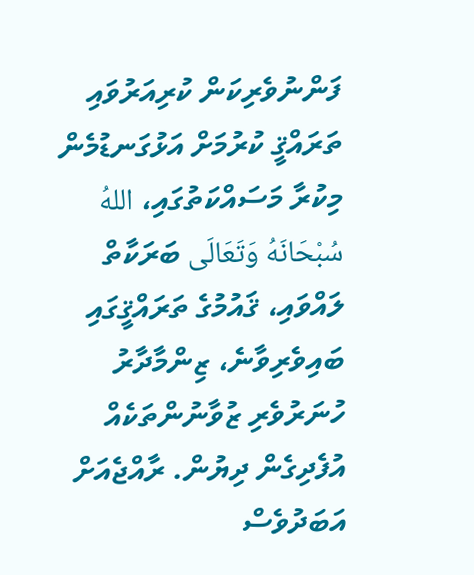ފަންނުވެރިކަން ކުރިއަރުވައި ތަރައްޤީ ކުރުމަށް އަޅުގަނޑުމެން މިކުރާ މަސައްކަތުގައި، اللهُ سُبْحَانَهُ وَتَعَالَى ބަރަކާތް ލައްވައި، ޤައުމުގެ ތަރައްޤީގައި ބައިވެރިވާނެ، ޒިންމާދާރު ހުނަރުވެރި ޒުވާނުންތަކެއް އުފެދިގެން ދިޔުން. ރާއްޖެއަށް އަބަދުވެސް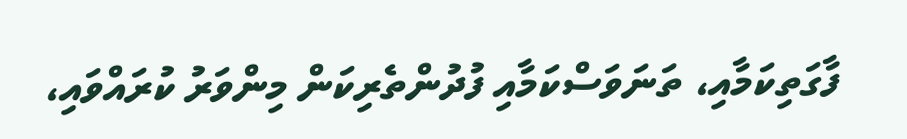ފާގަތިކަމާއި، ތަނަވަސްކަމާއި ފުދުންތެރިކަން މިންވަރު ކުރައްވައި،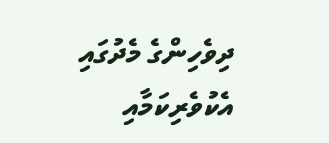ދިވެހިންގެ މެދުގައި އެކުވެރިކަމާއި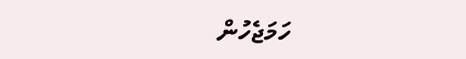ހަމަޖެހުން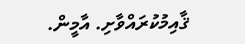ޤާއިމުކުރައްވާށި. އާމީން.